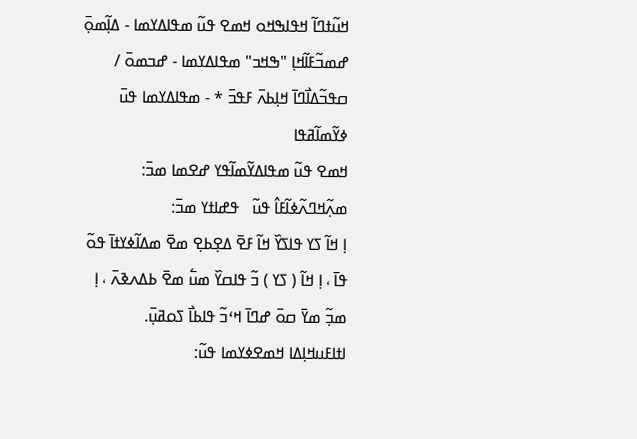ߞߎ߬ߙߣߊ߬ ߞߟߊߒߞߋ ߞߘߐ ߟߎ߬ ߘߟߊߡߌߘߊ - ߡߊ߲߬ߘߋ߲߫ ߝߘߏ߬ߓߊ߬ߞߊ߲ "ߒߞߏ" ߘߟߊߡߌߘߊ - ߝߏߘߋ߫ / ߛߟߏ߬ߡߊ߯ߣߊ߫ ߞߊ߲ߕߍ߫ ߓߟߏ߫ * - ߘߟߊߡߌߘߊ ߟߎ߫ ߦߌ߬ߘߊ߬ߥߟߊ
ߞߘߐ ߟߎ߬ ߘߟߊߡߌ߬ߘߊ߬ߟߌ ߝߐߘߊ ߘߏ߫: ߘߍ߲߬ߞߣߍ߬ߦߊ߬ߓߊ߮ ߟߎ߬   ߟߝߊߙߌ ߘߏ߫:
ߊ߲ ߞߊ߬ ߖߌ ߟߊߖߌ߰ ߞߊ߬ ߓߐ߫ ߡߐ߲ߕߐ߲ ߘߐ߫ ߘߡߊ߬ߦߌߙߊ߫ ߟߋ߬ ߟߊ߫ ، ߊ߲ ߞߊ߬ ( ߖߌ ) ߏ߬ ߟߊߛߌ߰ ߘߎ߱ ߘߐ߫ ߕߡߍߢߍ߫ ، ߊ߲ ߘߏ߲߬ ߘߌ߫ ߛߋ߫ ߝߣߊ߫ ߞߵߏ߬ ߟߊߕߊ߯ ߖߋߥߎ߲߫.
ߊߙߊߓߎߞߊ߲ߡߊ ߞߘߐߦߌߘߊ ߟߎ߬: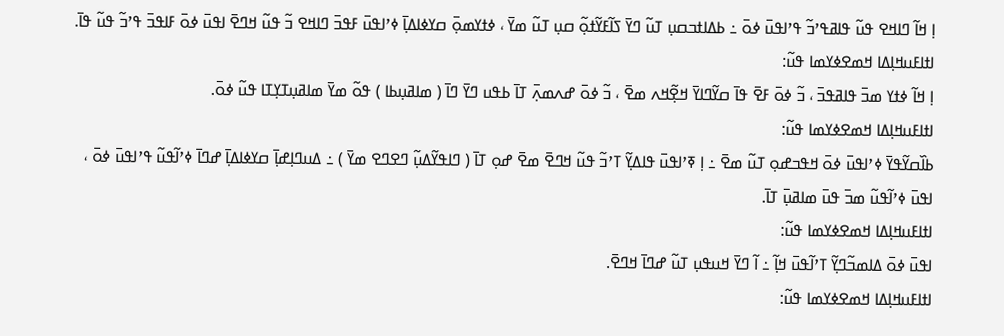ߊ߲ ߞߊ߬ ߣߊߞߐ ߟߎ߬ ߟߊߥߟߴߏ߬ ߟߴߊߟߎ߫ ߦߋ߫ ߸ ߕߡߊߙߏߛߎ߲ ߠߎ߬ ߣߌ߫ ߖߊ߬ߓߌ߬ߙߋ߲߬ ߛߎ߲ ߠߎ߬ ߘߌ߫ ، ߦߙߌߘߋ߲߫ ߛߌߦߊߡߊ߲߫ ߦߴߊߟߎ߫ ߓߟߏ߫ ߣߊߞߐ ߏ߬ ߟߎ߬ ߞߣߐ߫ ߊߟߎ߫ ߦߋ߫ ߓߊߟߏ߫ ߟߴߏ߬ ߟߎ߬ ߟߊ߫.
ߊߙߊߓߎߞߊ߲ߡߊ ߞߘߐߦߌߘߊ ߟߎ߬:
ߊ߲ ߞߊ߬ ߦߙߌ ߘߏ߫ ߟߊߥߟߏ߫ ، ߏ߬ ߦߋ߫ ߓߐ߫ ߟߊ߫ ߛߌ߬ߣߊߌ߫ ߞߐ߲߬ߞߍ ߘߐ߫ ، ߏ߬ ߦߋ߫ ߝߍߘߍ߲߫ ߠߊ߫ ߕߟߎ ߣߌ߫ ߣߊ߫ ( ߘߊߥߎ߲ߕߊ ) ߟߋ߬ ߘߌ߫ ߘߊߥߎ߲ߠߌ߲ߠߊ ߟߎ߬ ߦߋ߫.
ߊߙߊߓߎߞߊ߲ߡߊ ߞߘߐߦߌߘߊ ߟߎ߬:
ߕߊ߰ߛߌ߬ߟߌ߫ ߦߴߊߟߎ߫ ߦߋ߫ ߞߟߏߝߋ߲ ߠߎ߬ ߘߐ߫ ߸ ߊ߲ ߧߴߊߟߎ߫ ߟߊߡߌ߲߬ ߠߴߏ߬ ߟߎ߬ ߞߣߐ߫ ߘߐ߫ ߝߋ߲ ߠߊ߫ ( ߣߊߟߌ߬ߡߎ߲߬ ߣߐߣߐ ߘߌ߫ ) ߸ ߡߎߣߊ߲ߝߊ߲߫ ߛߌߦߊߡߊ߲߫ ߝߣߊ߫ ߦߴߊ߬ߟߎ߬ ߟߴߊߟߎ߫ ߦߋ߫ ، ߊߟߎ߫ ߦߴߊ߬ߟߎ߬ ߘߏ߫ ߟߎ߫ ߘߊߥߎ߲߫ ߠߊ߫.
ߊߙߊߓߎߞߊ߲ߡߊ ߞߘߐߦߌߘߊ ߟߎ߬:
ߊߟߎ߫ ߦߋ߫ ߡߊߘߏ߬ߣߌ߲߬ ߠߴߊ߬ߟߎ߫ ߞߊ߲߬ ߸ ߊ߬ ߣߌ߫ ߞߎߟߎ߲ ߠߎ߬ ߝߣߊ߫ ߞߣߐ߫.
ߊߙߊߓߎߞߊ߲ߡߊ ߞߘߐߦߌߘߊ ߟߎ߬: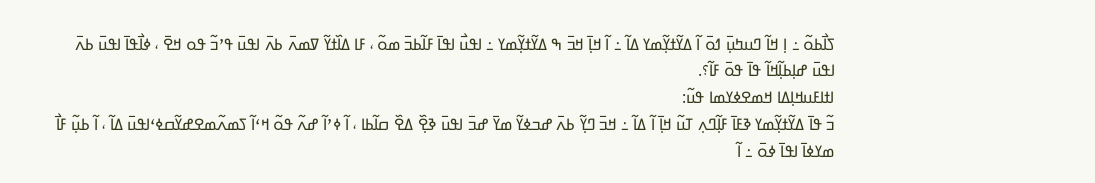ߖߊ߯ߕߋ߬ ߸ ߊ߲ ߞߊ߬ ߣߎߤߎ߲߫ ߗߋ߫ ߊ߬ ߡߌ߬ߙߌ߲߬ߘߌ ߡߊ߬ ߸ ߊ߬ ߞߊ߲߫ ߞߏ߫ ߒ ߡߌ߬ߙߌ߲߬ߘߌ ߸ ߊߟߎ߯ ߊߟߊ߫ ߓߊ߬ߕߏ߫ ߘߋ߬ ، ߓߊ ߡߊ߰ߙߌ߬ ߜߘߍ߫ ߕߍ߫ ߊߟߎ߫ ߟߴߏ߬ ߟߋ ߞߐ߫ ، ߦߊ߯ߟߊ߫ ߊߟߎ߫ ߕߍ߫ ߊߟߎ߫ ߝߊ߲ߕߊ߲߬ߞߊ߬ ߟߊ߫ ߟߋ߫ ߓߊ߬؟.
ߊߙߊߓߎߞߊ߲ߡߊ ߞߘߐߦߌߘߊ ߟߎ߬:
ߏ߬ ߟߊ߫ ߡߌ߬ߙߌ߲߬ߘߌ ߢߓߊ߫ ߓߊ߲߬ߣߍ߲ ߠߎ߬ ߞߊ߲߫ ߊ߬ ߡߊ߬ ߸ ߞߏ߫ ߣߌ߲߬ ߕߍ߫ ߝߏߦߌ߬ ߘߌ߫ ߝߏ߫ ߊߟߎ߫ ߢߐ߲߰ ߡߐ߰ ߛߊ߬ߕߊ ، ߊ߬ ߦߴߊ߬ ߝߍ߬ ߟߋ߬ ߞߵߊ߬ ߖߘߍ߬ߘߐߝߌ߬ߛߦߵߊߟߎ߫ ߡߊ߬ ، ߊ߬ ߕߎ߲߬ ߓߊ߯ ߘߌߦߊ߫ ߊߟߊ߫ ߦߋ߫ ߸ ߊ߬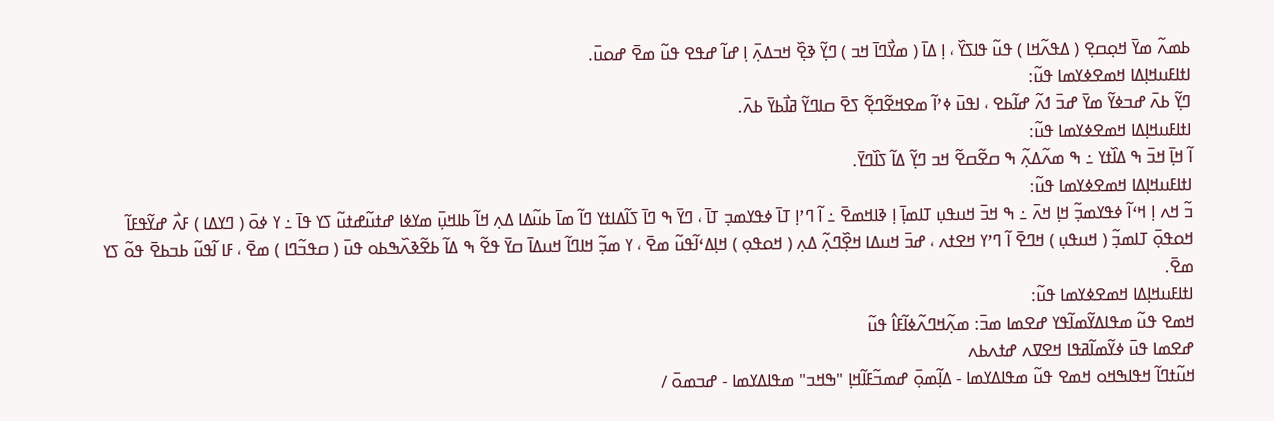ߕߘߍ߬ ߘߌ߫ ߞߋ߲ߛߐ߲ ( ߡߟߍ߬ߞߊ ) ߟߎ߬ ߟߊߖߌ߰ ، ߊ߲ ߡߊ߫ ( ߘߌ߯ߣߊ߫ ߞߏ ) ߣߌ߲߬ ߢߐ߲߰ ߞߏߡߍ߲߫ ߊ߲ ߝߊ߬ ߝߟߐ ߟߎ߬ ߘߐ߫ ߝߋߎ߫.
ߊߙߊߓߎߞߊ߲ߡߊ ߞߘߐߦߌߘߊ ߟߎ߬:
ߣߌ߲߬ ߕߍ߫ ߝߏߦߌ߬ ߘߌ߫ ߝߏ߫ ߗߍ߬ ߝߊ߬ߕߐ ، ߊߟߎ߫ ߦߴߊ߬ ߘߐߞߐ߬ߣߐ߲߬ ߖߐ߫ ߛߊߣߌ߬ ߥߊ߯ߕߌ߫ ߕߍ߫.
ߊߙߊߓߎߞߊ߲ߡߊ ߞߘߐߦߌߘߊ ߟߎ߬:
ߊ߬ ߞߊ߲߫ ߞߏ߫ ߒ ߡߊ߰ߙߌ ߸ ߒ ߘߍ߬ߡߍ߲߬ ߒ ߛߐ߬ߛߐ߬ ߞߏ ߣߌ߲߬ ߡߊ߬ ߖߊ߰ߣߌ߫.
ߊߙߊߓߎߞߊ߲ߡߊ ߞߘߐߦߌߘߊ ߟߎ߬:
ߏ߬ ߞߍ ߊ߲ ߞߵߊ߬ ߦߟߌߘߏ߲߬ ߞߊ߲ ߞߍ߫ ߸ ߒ ߞߏ߫ ߞߎߟߎ߲ ߠߊߘߊ߲߫ ߊ߲ ߢߊߞߘߐ߫ ߸ ߊ߬ ߣߴߊ߲ ߠߊ߫ ߦߟߌߘߏ߲ ߠߊ߫ ، ߣߌ߫ ߒ ߣߊ߫ ߖߊ߬ߡߊߙߌ ߣߊ߬ ߘߊ߫ ߕߎ߬ߡߊ ߡߍ߲ ߞߊ߬ ߕߊߞߎ߲߫ ߘߌߦߊ ߝߙߎ߬ߝߙߎ߬ ߖߌ ߟߊ߫ ߸ ߌ ߦߋ߫ ( ߣߌߡߊ ) ߓߍ߯ ߝߌ߬ߟߓߊ߬ ߞߋߟߋ߲߫ ߠߊߘߏ߲߬ ( ߞߎߟߎ߲ ) ߞߣߐ߫ ߊ߬ ߣߴߌ ߞߐߙߍ ، ߝߏ߫ ߞߎߡߊ ߞߐ߲߰ߣߍ߲߬ ߡߍ߲ ( ߞߋߟߋ߲ ) ߞߊ߲ߡߵߊ߬ߟߎ߬ ߘߐ߫ ، ߌ ߘߏ߲߬ ߞߊߣߊ߬ ߞߎߡߊ߫ ߛߌ߫ ߟߐ߬ ߒ ߡߊ߬ ߕߐ߬ߢߍ߰ߒߕߋ ߟߎ߫ ( ߛߟߏ߬ߣߊ ) ߘߐ߫ ، ߓߊ ߊ߬ߟߎ߬ ߕߏߕߐ߫ ߟߋ߬ ߖߌ ߘߐ߫.
ߊߙߊߓߎߞߊ߲ߡߊ ߞߘߐߦߌߘߊ ߟߎ߬:
ߞߘߐ ߟߎ߬ ߘߟߊߡߌ߬ߘߊ߬ߟߌ ߝߐߘߊ ߘߏ߫: ߘߍ߲߬ߞߣߍ߬ߦߊ߬ߓߊ߮ ߟߎ߬
ߝߐߘߊ ߟߎ߫ ߦߌ߬ߘߊ߬ߥߟߊ ߞߐߜߍ ߝߙߍߕߍ
ߞߎ߬ߙߣߊ߬ ߞߟߊߒߞߋ ߞߘߐ ߟߎ߬ ߘߟߊߡߌߘߊ - ߡߊ߲߬ߘߋ߲߫ ߝߘߏ߬ߓߊ߬ߞߊ߲ "ߒߞߏ" ߘߟߊߡߌߘߊ - ߝߏߘߋ߫ /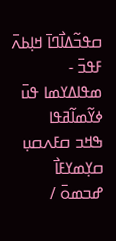ߛߟߏ߬ߡߊ߯ߣߊ߫ ߞߊ߲ߕߍ߫ ߓߟߏ߫ - ߘߟߊߡߌߘߊ ߟߎ߫ ߦߌ߬ߘߊ߬ߥߟߊ
ߒߞߏ ߛߓߍߛߎ߲ ߛߌ߲ߘߌߓߊ߯ ߝߏߘߋ߫ /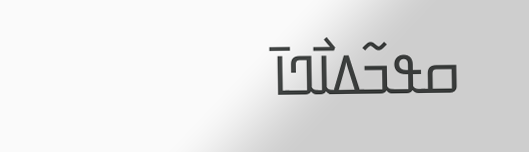ߛߟߏ߬ߡߊ߯ߣߊ߫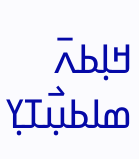ߞߊ߲ߕߍ߫
ߘߊߕߎ߲߯ߠߌ߲